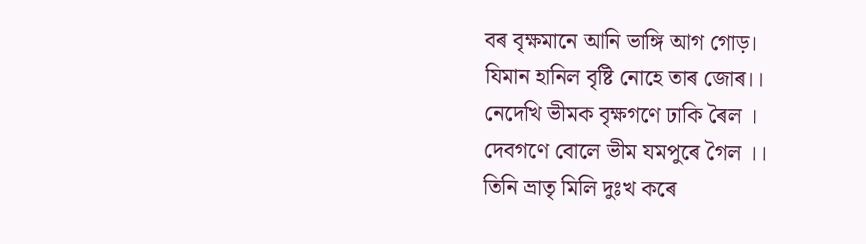বৰ বৃক্ষমানে আনি ভাঙ্গি আগ গোড়।
যিমান হানিল বৃষ্টি নোহে তাৰ জোৰ।।
নেদেখি ভীমক বৃক্ষগণে ঢাকি ৰৈল ।
দেবগণে বোলে ভীম যমপুৰে গৈল ।।
তিনি ভ্রাতৃ মিলি দুঃখ কৰে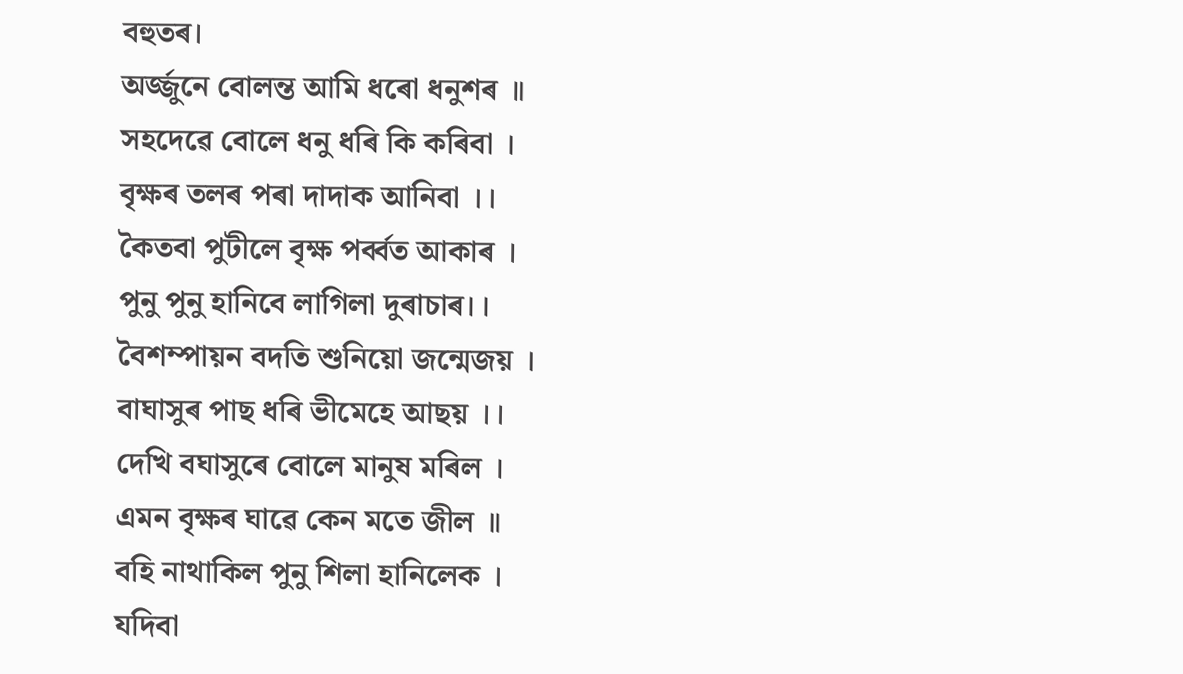বহুতৰ।
অৰ্জ্জুনে বোলন্ত আমি ধৰো ধনুশৰ ॥
সহদেৱে বোলে ধনু ধৰি কি কৰিবা ।
বৃক্ষৰ তলৰ পৰা দাদাক আনিবা ।।
কৈতবা পুটীলে বৃক্ষ পৰ্ব্বত আকাৰ ।
পুনু পুনু হানিবে লাগিলা দুৰাচাৰ।।
বৈশম্পায়ন বদতি শুনিয়ো জন্মেজয় ।
বাঘাসুৰ পাছ ধৰি ভীমেহে আছয় ।।
দেখি বঘাসুৰে বোলে মানুষ মৰিল ।
এমন বৃক্ষৰ ঘাৱে কেন মতে জীল ॥
বহি নাথাকিল পুনু শিলা হানিলেক ।
যদিবা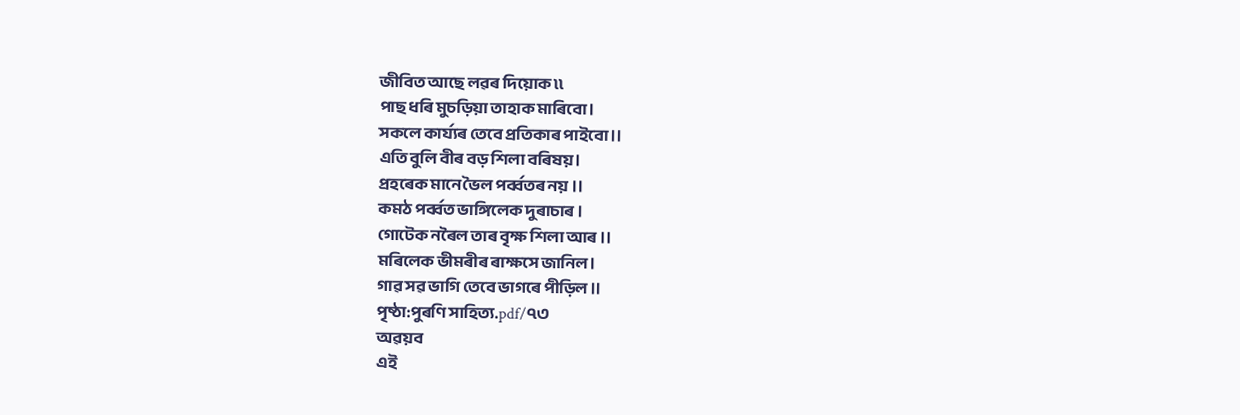জীবিত আছে লৱৰ দিয়োক ৷৷
পাছ ধৰি মুচড়িয়া তাহাক মাৰিবো।
সকলে কাৰ্য্যৰ তেবে প্ৰতিকাৰ পাইবো।।
এতি বুলি বীৰ বড় শিলা বৰিষয়।
প্রহৰেক মানে ভৈল পৰ্ব্বতৰ নয় ।।
কমঠ পৰ্ব্বত ভাঙ্গিলেক দুৰাচাৰ ।
গোটেক নৰৈল তাৰ বৃক্ষ শিলা আৰ ।।
মৰিলেক ভীমৰীৰ ৰাক্ষসে জানিল।
গাৱ সৱ ভাগি তেবে ভাগৰে পীড়িল ॥
পৃষ্ঠা:পুৰণি সাহিত্য.pdf/৭৩
অৱয়ব
এই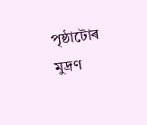পৃষ্ঠাটোৰ মুদ্ৰণ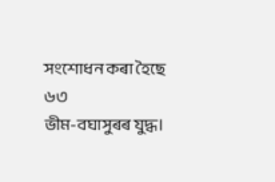সংশোধন কৰা হৈছে
৬৩
ভীম-বঘাসুৰৰ যুদ্ধ।